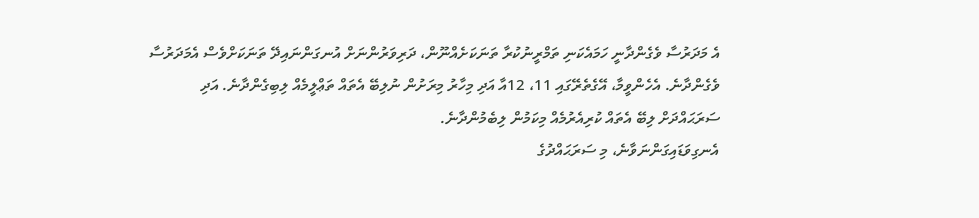އެ މަދަރުސާ ވެގެންދާނީ ހަމައެކަނި ތަމްރީނުކުރާ ތަނަކަށެއްނޫން، ދަރިވަރުންނަށް އުނގަންނައިދޭ ތަނަކަށްވެސް އެމަދަރުސާ ވެގެންދާނެ. އެހެންވީމާ، އޭގެތެރޭގައި 11، 12އާ އަދި މިހާރު މިރަށުން ނުލިބޭ އެތައް ތަޢްލީމެއް ލިބިގެންދާނެ. އަދި ސަރަޙައްދަށް ލިބޭ އެތައް ކުރިއެރުމެއް މިކަމުން ލިބެމުންދާނެ.
އެނގިވަޑައިގަންނަވާނެ، މި ސަރަޙައްދުގެ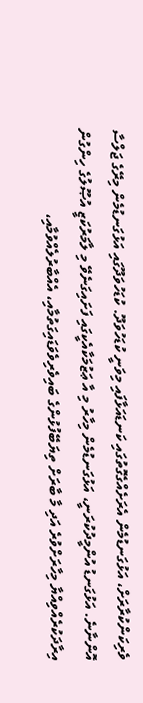ވެރިކަންކުރާރަށް، އަޅުގަނޑުމެން އެރަށެއްގެގޮތުގައި ކަނޑައަޅާފައި މިވަނީ ކުޑަހުވަދޫ. ކުޑަހުވަދޫގައި އަޅުގަނޑުމެން މިރޭގެ ޖަލްސާ އޮންނާނެ. އަޅުގަނޑު އުންމީދުކުރަނީ، އަޅުގަނޑުމެން މިހާރު މި އާ ޢަޒުމަކާއެކީގައި ފަށައިގަނެވޭ މި ލާމަރުކަޒީ އުޞޫލުގެ ހިންގުން އިރާދަކުރެއްވިއްޔާ މިހާރަށްވުރެ އަދި މާ ބާރަށް ތިޔަބޭފުޅުންގެ ބައިވެރިވެވަޑައިގަތުމާއި، އެއްބާރުލެއްވުމާއި،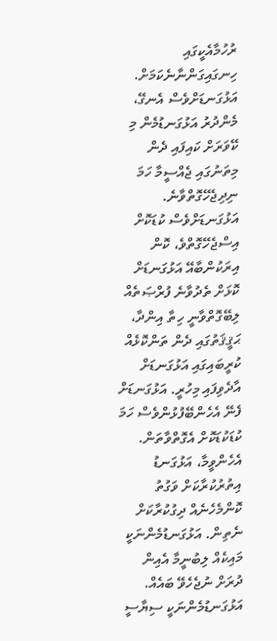ރުހުމާއެކީގައި ހިނގައިގަންނާނެކަމަށް.
އަޅުގަނޑަށްވެސް އެނގޭ، މެންދުރު އަޅުގަނޑުމެން މި ކޭވަރަށް ކައިފައި ދެން މިތަނުގައި ޖެއްސީމާ ހަމަ ނިދިޖެހޭގޮތްވާނެ. އަޅުގަނޑަށްވެސް ކުޑަކޮށް އިސްޖެހޭގޮތްވެ، ކޮން އިރަކުންބާއޭ އަޅުގަނޑަށް ކޮޅަށް ތެދުވާނެ ފުރްޞަތެއް ލިބޭގޮތްވާނީ ހިތާ އިންދާ، ޙަޤީޤަތުގައި ދެން ތަންކޮޅެއް ކުރީބައިގައި އަޅުގަނޑަށް އާދެވިފައި މިހުރީ. އަޅުގަނޑަށް ފެނޭ އެހެންބޭފުޅުންވެސް ހަމަ ކުޑަކުޑަކޮށް އެގޮތްވާތަން. އެހެންވީމާ، އަޅުގަނޑު އިތުރުކުރާކަށް ވަގުތު ކޮންމެހެނެއް ދިގުކުރާކަށް ނެތިން. އަޅުގަނޑުމެންނަކީ މައިކެއް ލިބުނީމާ އެއިން ދުރަށް ނުޖެހެވޭ ބައެއް. އަޅުގަނޑުމެންނަކީ ސިޔާސީ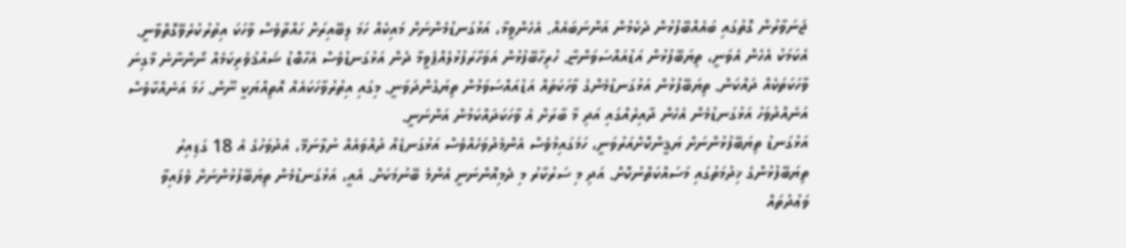ޖަނަވާރުން ގޮތުގައި ބައެއްބޭފުޅުން ދެކެމުން އަންނަބައެއް. އެހެންވީމާ، އަޅުގަނޑުމެންނަށް މައިކެއް ހަމަ ލިބޭއިރަށް ހައްތާވެސް ވާހަކަ އިތުރުކުރެވޭގޮތްވާނީ. އެކަމަކު އެހެން އެވަނީ، ތިޔަބޭފުޅުން އަޑުއައްސަވަންޏާ. ހުރިހާބޭފުޅުން އަވަހާރަފުޅުލެއްޕެވީމާ ދެން އަޅުގަނޑުވެސް އެހާބޮޑު ޝައުޤުވެރިކަމެއް ނޯންނާނެ މާގިނަ ވާހަކަތަކެއް ދައްކަން. ތިޔަބޭފުޅުން އަޅުގަނޑުމެންގެ ވާހަކަތައް އަޑުއައްސަވަމުން ތިޔަގެންދަވަނީ. މިގައި އިތުރުވާހަކައެއް އޮތިއްޔަކީ ނޫން. ހަމަ އަނެއްކާވެސް އަނެއްދުވަހު އަޅުގަނޑުމެން އެހެން ދާއިރެއްގައި އަދި މާ ބާރަށް އެ ވާހަކަދައްކަމުން އަންނަނީ.
އަޅުގަނޑު ތިޔަބޭފުޅުންނަށް ޔަޤީންކޮށްއަރުވަނީ، ހަމަގައިމުވެސް އެންމެދުވަހެއްވެސް އަޅުގަނޑެއް ދުއްވައެއް ނުލާނަމޭ، އެދުވަހުގެ އެ 18 ގަޑިއިރު ތިޔަބޭފުޅުންގެ ޚިދުމަތުގައި މަސައްކަތްނުކޮށް. އަދި މި ސަރުކާރު މި ދެމިއޮންނަނީ އެންމެ ބޭނުމަކަށް. އެއީ، އަޅުގަނޑުމެން ތިޔަބޭފުޅުންނަށް ވެފައިވާ ވަޢުދުތައް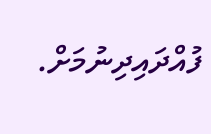ފުއްދައިދިނުމަށް.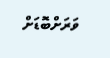ވަރަށްބޮޑަށް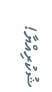ޝުކުރިއްޔާ!